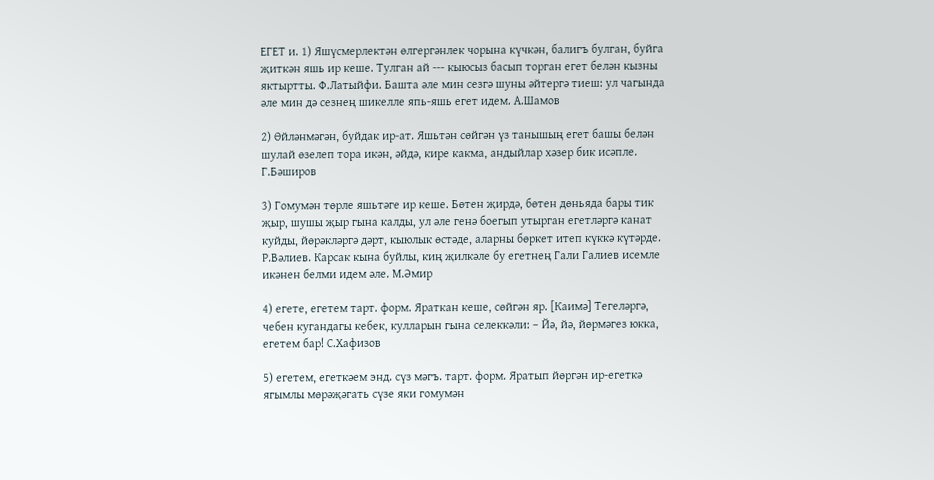ЕГЕТ и. 1) Яшүсмерлектән өлгергәнлек чорына күчкән, балигъ булган, буйга җиткән яшь ир кеше. Тулган ай --- кыюсыз басып торган егет белән кызны яктыртты. Ф.Латыйфи. Башта әле мин сезгә шуны әйтергә тиеш: ул чагында әле мин дә сезнең шикелле япь-яшь егет идем. А.Шамов

2) Өйләнмәгән, буйдак ир-ат. Яшьтән сөйгән үз танышың егет башы белән шулай өзелеп тора икән, әйдә, кире какма, андыйлар хәзер бик исәпле. Г.Бәширов

3) Гомумән төрле яшьтәге ир кеше. Бөтен җирдә, бөтен дөньяда бары тик җыр, шушы җыр гына калды, ул әле генә боегып утырган егетләргә канат куйды, йөрәкләргә дәрт, кыюлык өстәде, аларны бөркет итеп күккә күтәрде. Р.Вәлиев. Карсак кына буйлы, киң җилкәле бу егетнең Гали Галиев исемле икәнен белми идем әле. М.Әмир

4) егете, егетем тарт. форм. Яраткан кеше, сөйгән яр. [Каимә] Тегеләргә, чебен кугандагы кебек, кулларын гына селеккәли: – Йә, йә, йөрмәгез юкка, егетем бар! С.Хафизов

5) егетем, егеткәем энд. сүз мәгъ. тарт. форм. Яратып йөргән ир-егеткә ягымлы мөрәҗәгать сүзе яки гомумән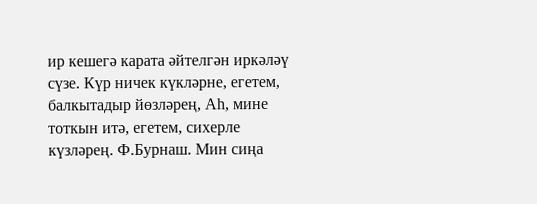ир кешегә карата әйтелгән иркәләү сүзе. Күр ничек күкләрне, егетем, балкытадыр йөзләрең, Аһ, мине тоткын итә, егетем, сихерле күзләрең. Ф.Бурнаш. Мин сиңа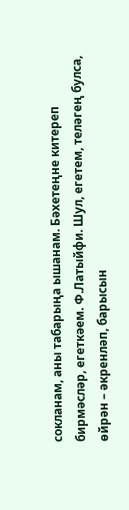сокланам, аны табарыңа ышанам. Бәхетеңне китереп бирмәсләр, егеткәем. Ф.Латыйфи. Шул, егетем, теләгең булса, өйрән – әкренләп, барысын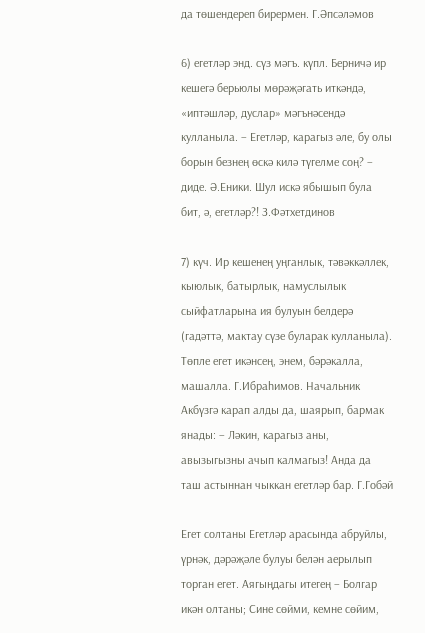да төшендереп бирермен. Г.Әпсәләмов

6) егетләр энд. сүз мәгъ. күпл. Берничә ир кешегә берьюлы мөрәҗәгать иткәндә, «иптәшләр, дуслар» мәгънәсендә кулланыла. – Егетләр, карагыз әле, бу олы борын безнең өскә килә түгелме соң? – диде. Ә.Еники. Шул искә ябышып була бит, ә, егетләр?! З.Фәтхетдинов

7) күч. Ир кешенең уңганлык, тәвәккәллек, кыюлык, батырлык, намуслылык сыйфатларына ия булуын белдерә (гадәттә, мактау сүзе буларак кулланыла). Төпле егет икәнсең, энем, бәрәкалла, машалла. Г.Ибраһимов. Начальник Акбүзгә карап алды да, шаярып, бармак янады: – Ләкин, карагыз аны, авызыгызны ачып калмагыз! Анда да таш астыннан чыккан егетләр бар. Г.Гобәй

Егет солтаны Егетләр арасында абруйлы, үрнәк, дәрәҗәле булуы белән аерылып торган егет. Аягыңдагы итегең – Болгар икән олтаны; Сине сөйми, кемне сөйим,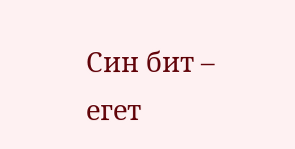Син бит – егет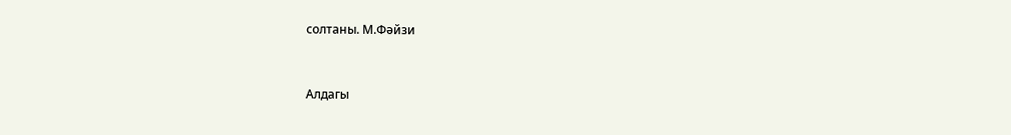солтаны. М.Фәйзи



Алдагы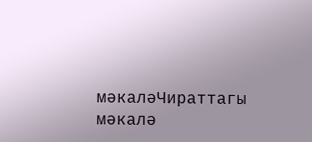мәкаләЧираттагы мәкалә